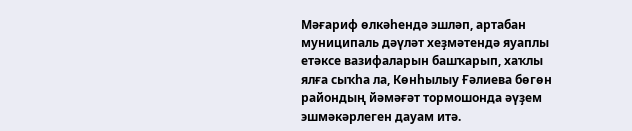Мәғариф өлкәһендә эшләп, артабан муниципаль дәүләт хеҙмәтендә яуаплы етәксе вазифаларын башҡарып, хаҡлы ялға сыҡһа ла, Көнһылыу Ғәлиева бөгөн райондың йәмәғәт тормошонда әүҙем эшмәкәрлеген дауам итә.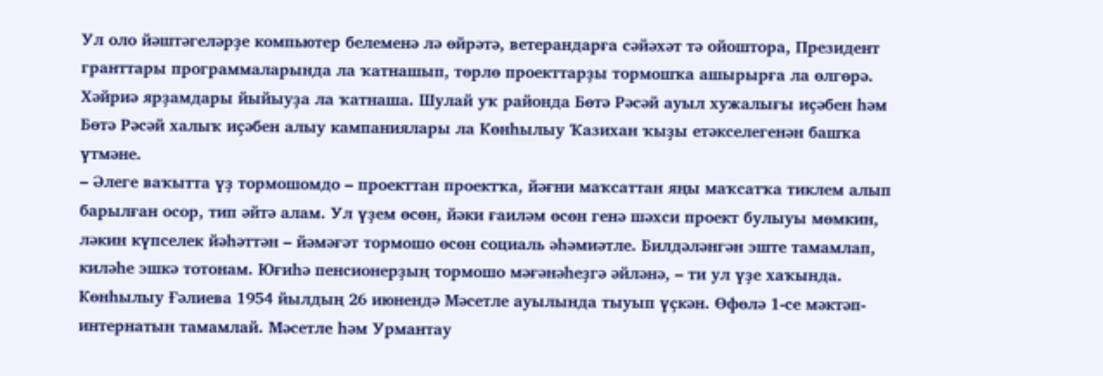Ул оло йәштәгеләрҙе компьютер белеменә лә өйрәтә, ветерандарға сәйәхәт тә ойоштора, Президент гранттары программаларында ла ҡатнашып, төрлө проекттарҙы тормошҡа ашырырға ла өлгөрә. Хәйриә ярҙамдары йыйыуҙа ла ҡатнаша. Шулай уҡ районда Бөтә Рәсәй ауыл хужалығы иҫәбен һәм Бөтә Рәсәй халыҡ иҫәбен алыу кампаниялары ла Көнһылыу Ҡазихан ҡыҙы етәкселегенән башҡа үтмәне.
– Әлеге ваҡытта үҙ тормошомдо – проекттан проектҡа, йәғни маҡсаттан яңы маҡсатҡа тиклем алып барылған осор, тип әйтә алам. Ул үҙем өсөн, йәки ғаиләм өсөн генә шәхси проект булыуы мөмкин, ләкин күпселек йәһәттән – йәмәғәт тормошо өсөн социаль әһәмиәтле. Билдәләнгән эште тамамлап, киләһе эшкә тотонам. Юғиһә пенсионерҙың тормошо мәғәнәһеҙгә әйләнә, – ти ул үҙе хаҡында.
Көнһылыу Ғәлиева 1954 йылдың 26 июнендә Мәсетле ауылында тыуып үҫкән. Өфөлә 1-се мәктәп-интернатын тамамлай. Мәсетле һәм Урмантау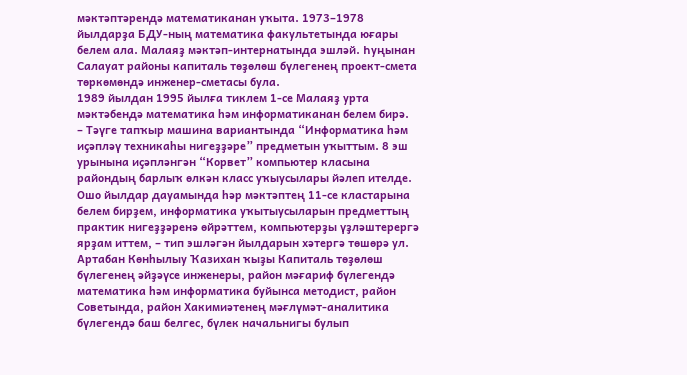мәктәптәрендә математиканан уҡыта. 1973–1978 йылдарҙа БДУ-ның математика факультетында юғары белем ала. Малаяҙ мәктәп-интернатында эшләй. Һуңынан Салауат районы капиталь төҙөлөш бүлегенең проект-смета төркөмөндә инженер-сметасы була.
1989 йылдан 1995 йылға тиклем 1-се Малаяҙ урта мәктәбендә математика һәм информатиканан белем бирә.
– Тәүге тапҡыр машина вариантында “Информатика һәм иҫәпләү техникаһы нигеҙҙәре” предметын уҡыттым. 8 эш урынына иҫәпләнгән “Корвет” компьютер класына райондың барлыҡ өлкән класс уҡыусылары йәлеп ителде. Ошо йылдар дауамында һәр мәктәптең 11-се кластарына белем бирҙем, информатика уҡытыусыларын предметтың практик нигеҙҙәренә өйрәттем, компьютерҙы үҙләштерергә ярҙам иттем, – тип эшләгән йылдарын хәтергә төшөрә ул.
Артабан Көнһылыу Ҡазихан ҡыҙы Капиталь төҙөлөш бүлегенең әйҙәүсе инженеры, район мәғариф бүлегендә математика һәм информатика буйынса методист, район Советында, район Хакимиәтенең мәғлүмәт-аналитика бүлегендә баш белгес, бүлек начальнигы булып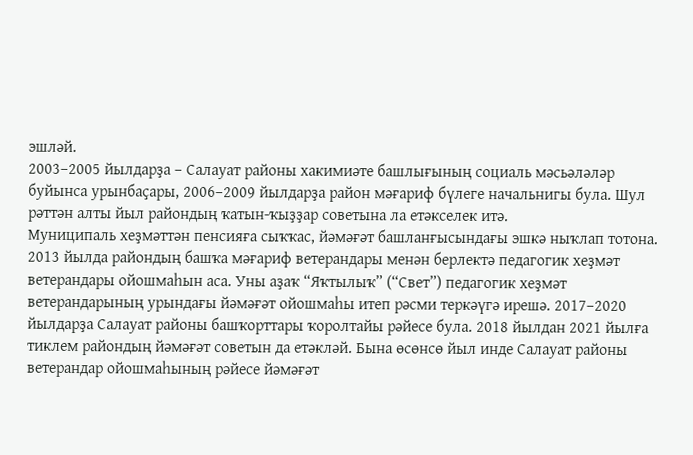эшләй.
2003–2005 йылдарҙа – Салауат районы хакимиәте башлығының социаль мәсьәләләр буйынса урынбаҫары, 2006–2009 йылдарҙа район мәғариф бүлеге начальнигы була. Шул рәттән алты йыл райондың ҡатын-ҡыҙҙар советына ла етәкселек итә.
Муниципаль хеҙмәттән пенсияға сыҡҡас, йәмәғәт башланғысындағы эшкә ныҡлап тотона. 2013 йылда райондың башҡа мәғариф ветерандары менән берлектә педагогик хеҙмәт ветерандары ойошмаһын аса. Уны аҙаҡ “Яҡтылыҡ” (“Свет”) педагогик хеҙмәт ветерандарының урындағы йәмәғәт ойошмаһы итеп рәсми теркәүгә ирешә. 2017–2020 йылдарҙа Салауат районы башҡорттары ҡоролтайы рәйесе була. 2018 йылдан 2021 йылға тиклем райондың йәмәғәт советын да етәкләй. Бына өсөнсө йыл инде Салауат районы ветерандар ойошмаһының рәйесе йәмәғәт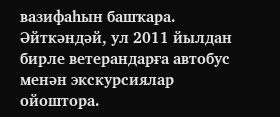вазифаһын башҡара. Әйткәндәй, ул 2011 йылдан бирле ветерандарға автобус менән экскурсиялар ойоштора.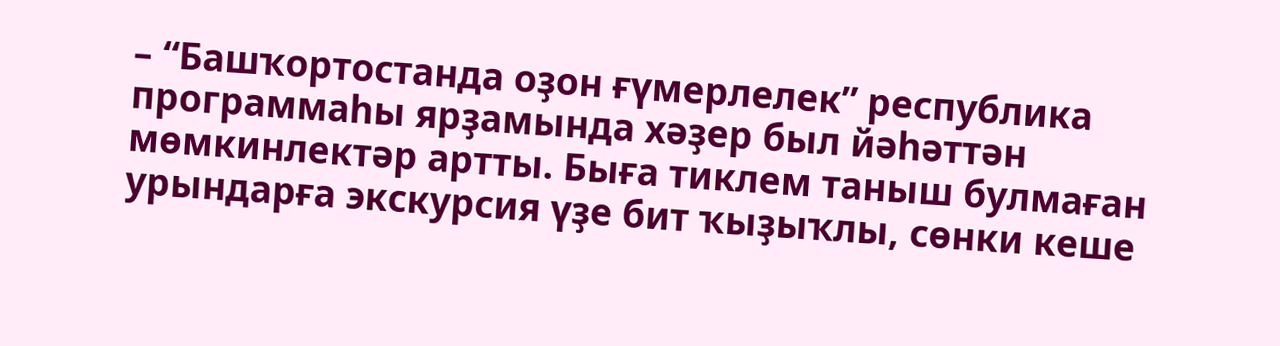– “Башҡортостанда оҙон ғүмерлелек” республика программаһы ярҙамында хәҙер был йәһәттән мөмкинлектәр артты. Быға тиклем таныш булмаған урындарға экскурсия үҙе бит ҡыҙыҡлы, сөнки кеше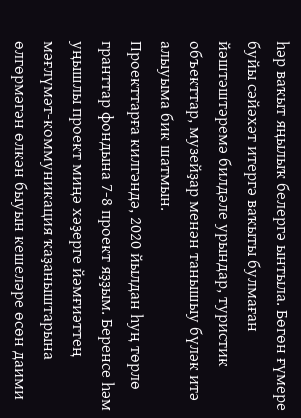һәр ваҡыт яңылыҡ белергә ынтыла. Бөгөн ғүмере буйы сәйәхәт итергә ваҡыты булмаған йәштәштәремә билдәле урындар, туристик объекттар, музейҙар менән танышыу бүләк итә алыуыма бик шатмын.
Проекттарға килгәндә, 2020 йылдан һуң төрлө гранттар фондына 7-8 проект яҙҙым. Беренсе һәм уңышлы проект миңә хәҙерге йәмғиәттең мәғлүмәт-коммуникация ҡаҙаныштарына өлгөрмәгән өлкән быуын кешеләре өсөн даими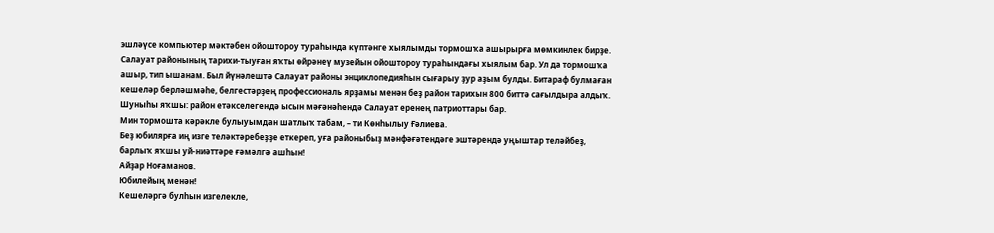эшләүсе компьютер мәктәбен ойоштороу тураһында күптәнге хыялымды тормошҡа ашырырға мөмкинлек бирҙе.
Салауат районының тарихи-тыуған яҡты өйрәнеү музейын ойоштороу тураһындағы хыялым бар. Ул да тормошҡа ашыр, тип ышанам. Был йүнәлештә Салауат районы энциклопедияһын сығарыу ҙур аҙым булды. Битараф булмаған кешеләр берләшмәһе, белгестәрҙең профессиональ ярҙамы менән беҙ район тарихын 800 биттә сағылдыра алдыҡ. Шуныһы яҡшы: район етәкселегендә ысын мәғәнәһендә Салауат еренең патриоттары бар.
Мин тормошта кәрәкле булыуымдан шатлыҡ табам, – ти Көнһылыу Ғәлиева.
Беҙ юбилярға иң изге теләктәребеҙҙе еткереп, уға районыбыҙ мәнфәғәтендәге эштәрендә уңыштар теләйбеҙ, барлыҡ яҡшы уй-ниәттәре ғәмәлгә ашһын!
Айҙар Ноғаманов.
Юбилейың менән!
Кешеләргә булһын изгелекле,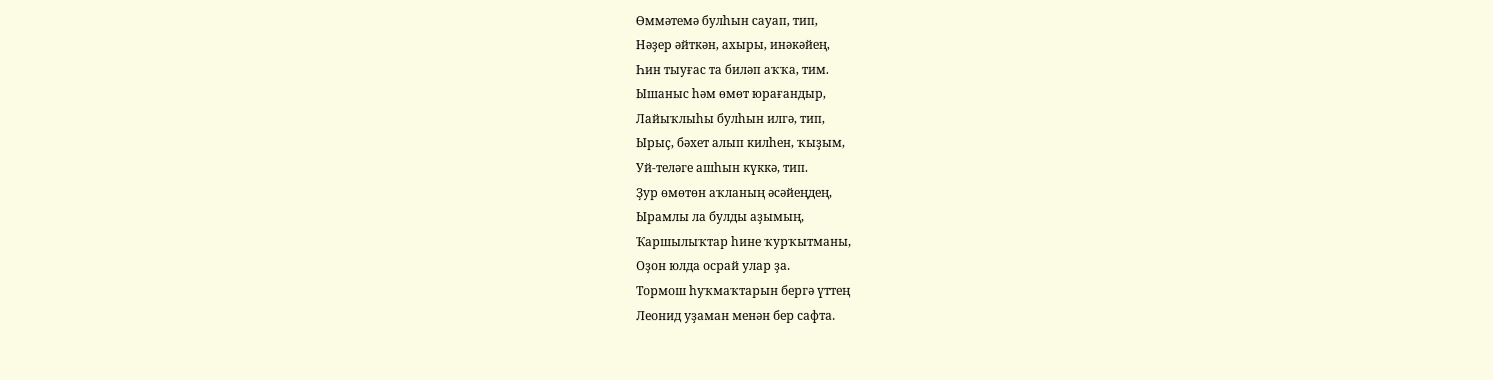Өммәтемә булһын сауап, тип,
Нәҙер әйткән, ахыры, инәкәйең,
Һин тыуғас та биләп аҡҡа, тим.
Ышаныс һәм өмөт юрағандыр,
Лайыҡлыһы булһын илгә, тип,
Ырыҫ, бәхет алып килһен, ҡыҙым,
Уй-теләге ашһын күккә, тип.
Ҙур өмөтөн аҡланың әсәйеңдең,
Ырамлы ла булды аҙымың,
Ҡаршылыҡтар һине ҡурҡытманы,
Оҙон юлда осрай улар ҙа.
Тормош һуҡмаҡтарын бергә үттең
Леонид уҙаман менән бер сафта.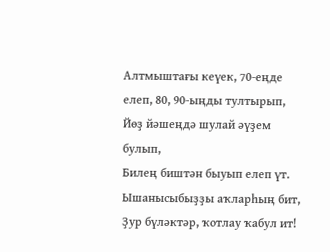Алтмыштағы кеүек, 70-еңде елеп, 80, 90-ыңды тултырып,
Йөҙ йәшеңдә шулай әүҙем булып,
Билең биштән быуып елеп үт.
Ышанысыбыҙҙы аҡларһың бит,
Ҙур бүләктәр, ҡотлау ҡабул ит!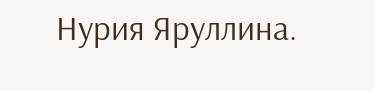Нурия Яруллина.